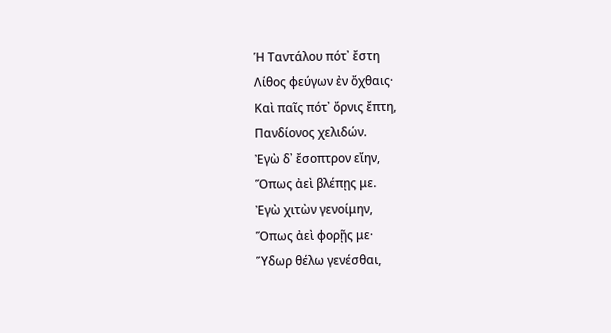Ἡ Ταντάλου πότ᾽ ἔστη
Λίθος φεύγων ἐν ὄχθαις·
Καὶ παῖς πότ᾽ ὄρνις ἔπτη,
Πανδίονος χελιδών.
Ἐγὼ δ᾽ ἔσοπτρον εἴην,
Ὅπως ἀεὶ βλέπῃς με.
Ἐγὼ χιτὼν γενοίμην,
Ὅπως ἀεὶ φορῇς με·
Ὕδωρ θέλω γενέσθαι,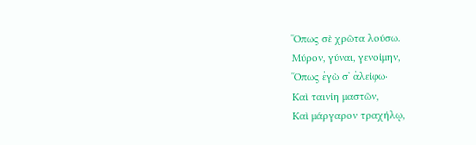Ὅπως σὲ χρῶτα λούσω.
Μύρον, γύναι, γενοίμην,
Ὅπως ἐγὼ σ᾽ ἀλείφω·
Καὶ ταινίη μαστῶν,
Καὶ μάργαρον τραχήλῳ,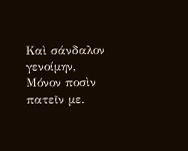Καὶ σάνδαλον γενοίμην,
Μόνον ποσὶν πατεῖν με.